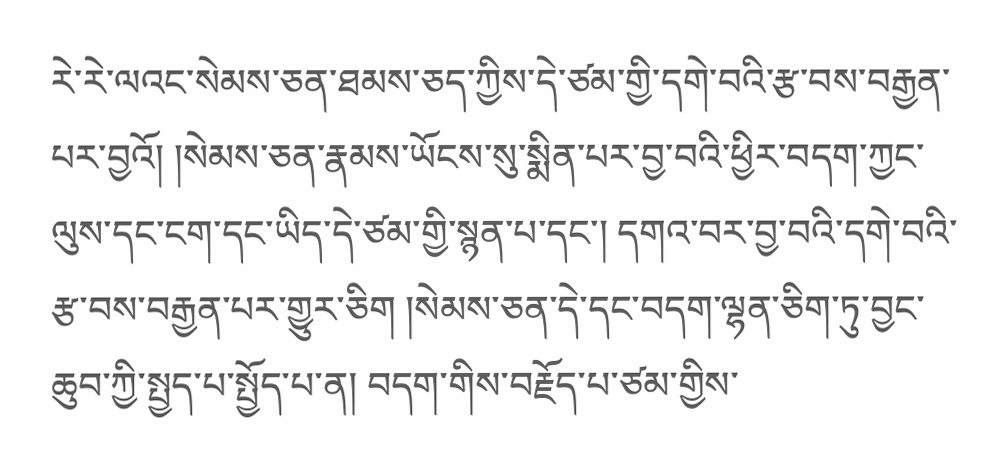རེ་རེ་ལའང་སེམས་ཅན་ཐམས་ཅད་ཀྱིས་དེ་ཙམ་གྱི་དགེ་བའི་རྩ་བས་བརྒྱན་པར་བྱའོ། །སེམས་ཅན་རྣམས་ཡོངས་སུ་སྨིན་པར་བྱ་བའི་ཕྱིར་བདག་ཀྱང་ལུས་དང་ངག་དང་ཡིད་དེ་ཙམ་གྱི་སྙན་པ་དང་། དགའ་བར་བྱ་བའི་དགེ་བའི་རྩ་བས་བརྒྱན་པར་གྱུར་ཅིག །སེམས་ཅན་དེ་དང་བདག་ལྷན་ཅིག་ཏུ་བྱང་ཆུབ་ཀྱི་སྤྱད་པ་སྤྱོད་པ་ན། བདག་གིས་བརྗོད་པ་ཙམ་གྱིས་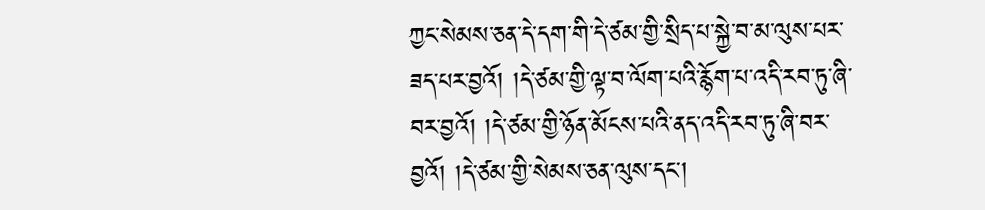ཀྱང་སེམས་ཅན་དེ་དག་གི་དེ་ཙམ་གྱི་སྲིད་པ་སྐྱེ་བ་མ་ལུས་པར་ཟད་པར་བྱའོ། །དེ་ཙམ་གྱི་ལྟ་བ་ལོག་པའི་རྙོག་པ་འདི་རབ་ཏུ་ཞི་བར་བྱའོ། །དེ་ཙམ་གྱི་ཉོན་མོངས་པའི་ནད་འདི་རབ་ཏུ་ཞི་བར་བྱའོ། །དེ་ཙམ་གྱི་སེམས་ཅན་ལུས་དང་།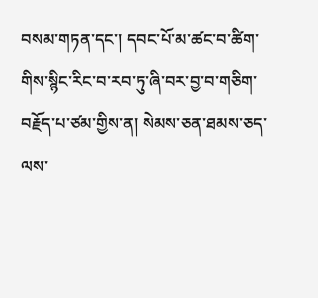བསམ་གཏན་དང་། དབང་པོ་མ་ཚང་བ་ཚིག་གིས་སྙིང་རིང་བ་རབ་ཏུ་ཞི་བར་བྱ་བ་གཅིག་བརྗོད་པ་ཙམ་གྱིས་ན། སེམས་ཅན་ཐམས་ཅད་ལས་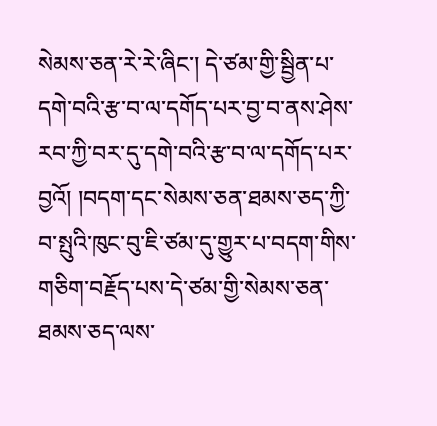སེམས་ཅན་རེ་རེ་ཞིང་། དེ་ཙམ་གྱི་སྦྱིན་པ་དགེ་བའི་རྩ་བ་ལ་དགོད་པར་བྱ་བ་ནས་ཤེས་རབ་ཀྱི་བར་དུ་དགེ་བའི་རྩ་བ་ལ་དགོད་པར་བྱའོ། །བདག་དང་སེམས་ཅན་ཐམས་ཅད་ཀྱི་བ་སྤུའི་ཁུང་བུ་ཇི་ཙམ་དུ་གྱུར་པ་བདག་གིས་གཅིག་བརྗོད་པས་དེ་ཙམ་གྱི་སེམས་ཅན་ཐམས་ཅད་ལས་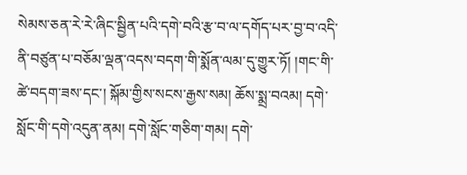སེམས་ཅན་རེ་རེ་ཞིང་སྦྱིན་པའི་དགེ་བའི་རྩ་བ་ལ་དགོད་པར་བྱ་བ་འདི་ནི་བཙུན་པ་བཅོམ་ལྡན་འདས་བདག་གི་སྨོན་ལམ་དུ་གྱུར་ཏོ། །གང་གི་ཚེ་བདག་ཟས་དང་། སྐོམ་གྱིས་སངས་རྒྱས་སམ། ཆོས་སྨྲ་བའམ། དགེ་སློང་གི་དགེ་འདུན་ནམ། དགེ་སློང་གཅིག་གམ། དགེ་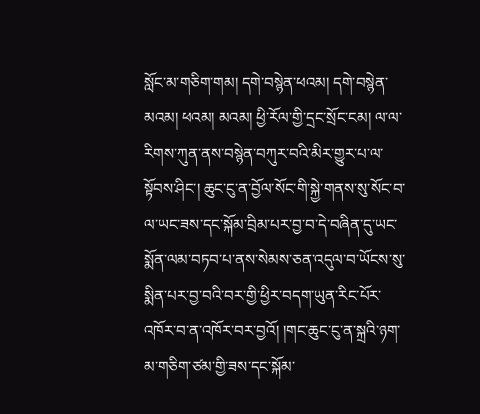སློང་མ་གཅིག་གམ། དགེ་བསྙེན་ཕའམ། དགེ་བསྙེན་མའམ། ཕའམ། མའམ། ཕྱི་རོལ་གྱི་དྲང་སྲོང་ངམ། ལ་ལ་རིགས་ཀུན་ནས་བསྙེན་བཀུར་བའི་མིར་གྱུར་པ་ལ་སྟོབས་ཤིང་། ཆུང་ངུ་ན་བྱོལ་སོང་གི་སྐྱེ་གནས་སུ་སོང་བ་ལ་ཡང་ཟས་དང་སྐོམ་བྲིམ་པར་བྱ་བ་དེ་བཞིན་དུ་ཡང་སྨོན་ལམ་བཏབ་པ་ནས་སེམས་ཅན་འདུལ་བ་ཡོངས་སུ་སྨིན་པར་བྱ་བའི་བར་གྱི་ཕྱིར་བདག་ཡུན་རིང་པོར་འཁོར་བ་ན་འཁོར་བར་བྱའོ། །གང་ཆུང་ངུ་ན་སྐྲའི་ཉག་མ་གཅིག་ཙམ་གྱི་ཟས་དང་སྐོམ་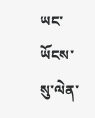ཡང་ཡོངས་སུ་ལེན་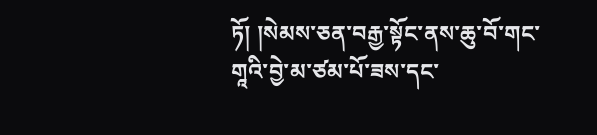ཏོ། །སེམས་ཅན་བརྒྱ་སྟོང་ནས་ཆུ་བོ་གང་གཱའི་བྱེ་མ་ཙམ་པོ་ཟས་དང་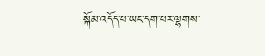སྐོམ་འདོད་པ་ཡང་དག་པར་ལྷགས་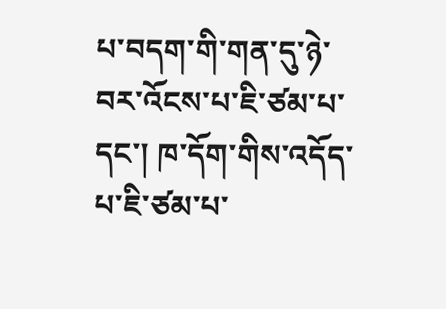པ་བདག་གི་གན་དུ་ཉེ་བར་འོངས་པ་ཇི་ཙམ་པ་དང་། ཁ་དོག་གིས་འདོད་པ་ཇི་ཙམ་པ་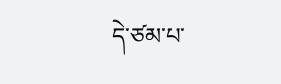དེ་ཙམ་པ་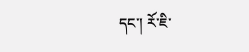དང་། རོ་ཇི་